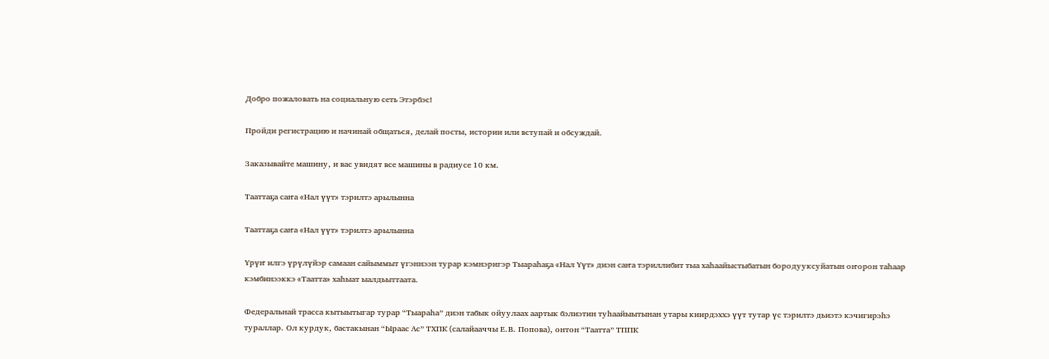Добро пожаловать на социальную сеть Этэрбэс!

Пройди регистрацию и начинай общаться, делай посты, истории или вступай и обсуждай.

Заказывайте машину, и вас увидят все машины в радиусе 10 км.

Тааттаҕа саҥа «Нал үүт» тэрилтэ арылынна

Тааттаҕа саҥа «Нал үүт» тэрилтэ арылынна

Үрүҥ илгэ үрүлүйэр самаан сайыммыт үгэннээн турар кэмнэригэр Тыараһаҕа «Нал Үүт» диэн саҥа тэриллибит тыа хаһаайыстыбатын бородууксуйатын оҥорон таһаар кэмбинээккэ «Таатта» хаһыат ыалдьыттаата.

Федеральнай трасса кытыытыгар турар “Тыараһа” диэн табык ойуулаах аартык бэлиэтин туһаайыытынан утары киирдэххэ үүт тутар үс тэрилтэ дьиэтэ кэчигирэһэ тураллар. Ол курдук, бастакынан “Ыраас Ас” ТХПК (салайааччы Е.В. Попова), онтон “Таатта” ТППК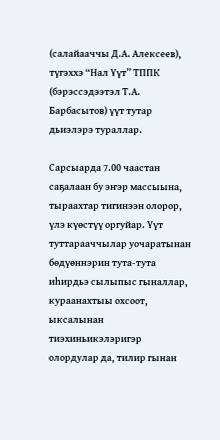(салайааччы Д.А. Алексеев), түгэххэ “Нал Үүт” ТППК (бэрэссэдээтэл Т.А. Барбасытов) үүт тутар дьиэлэрэ тураллар.

Сарсыарда 7.00 чаастан саҕалаан бу эҥэр массыына, тыраахтар тигинээн олорор, үлэ күөстүү оргуйар. Үүт туттарааччылар уочаратынан бөдүөннэрин тута-тута иһирдьэ сылыпыс гыналлар, кураанахтыы охсоот, ыксалынан тиэхиньикэлэригэр олордулар да, тилир гынан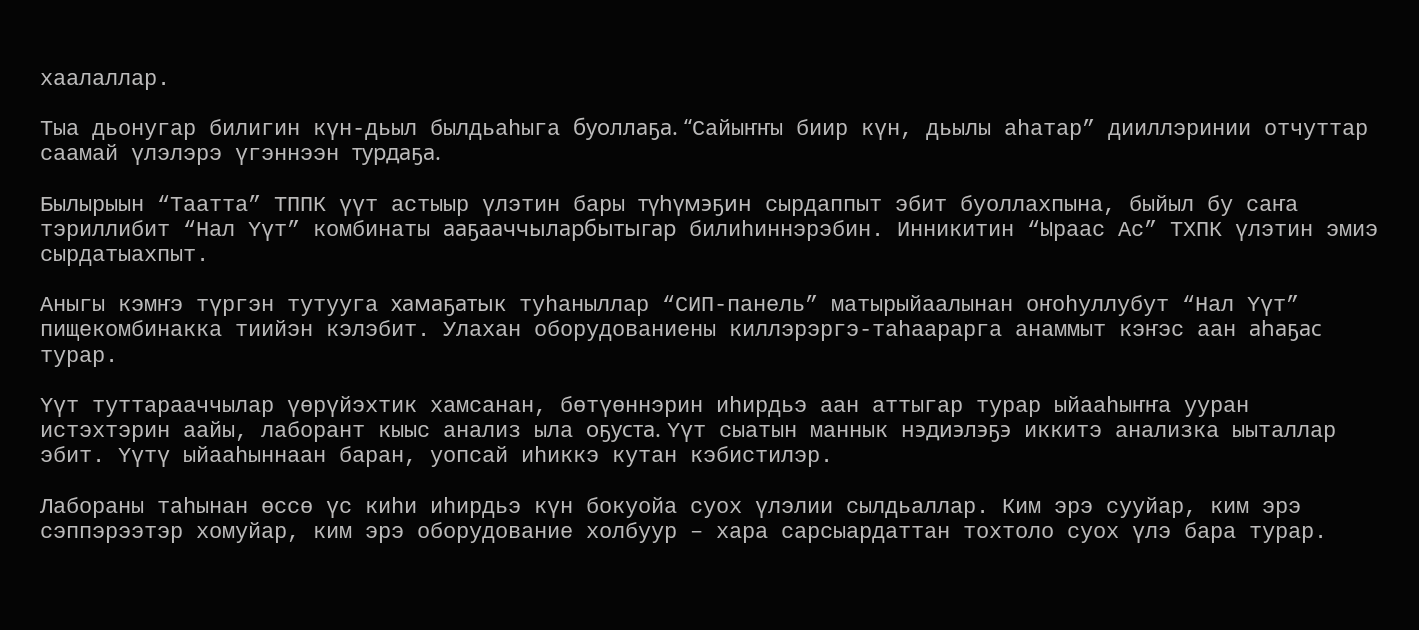хаалаллар.

Тыа дьонугар билигин күн-дьыл былдьаһыга буоллаҕа. “Сайыҥҥы биир күн, дьылы аһатар” дииллэринии отчуттар саамай үлэлэрэ үгэннээн турдаҕа.

Былырыын “Таатта” ТППК үүт астыыр үлэтин бары түһүмэҕин сырдаппыт эбит буоллахпына, быйыл бу саҥа тэриллибит “Нал Үүт” комбинаты ааҕааччыларбытыгар билиһиннэрэбин. Инникитин “Ыраас Ас” ТХПК үлэтин эмиэ сырдатыахпыт.

Аныгы кэмҥэ түргэн тутууга хамаҕатык туһаныллар “СИП-панель” матырыйаалынан оҥоһуллубут “Нал Үүт” пищекомбинакка тиийэн кэлэбит. Улахан оборудованиены киллэрэргэ-таһаарарга анаммыт кэҥэс аан аһаҕас турар.

Үүт туттарааччылар үөрүйэхтик хамсанан, бөтүөннэрин иһирдьэ аан аттыгар турар ыйааһыҥҥа ууран истэхтэрин аайы, лаборант кыыс анализ ыла оҕуста. Үүт сыатын маннык нэдиэлэҕэ иккитэ анализка ыыталлар эбит. Үүтү ыйааһыннаан баран, уопсай иһиккэ кутан кэбистилэр.

Лабораны таһынан өссө үс киһи иһирдьэ күн бокуойа суох үлэлии сылдьаллар. Ким эрэ сууйар, ким эрэ сэппэрээтэр хомуйар, ким эрэ оборудование холбуур – хара сарсыардаттан тохтоло суох үлэ бара турар.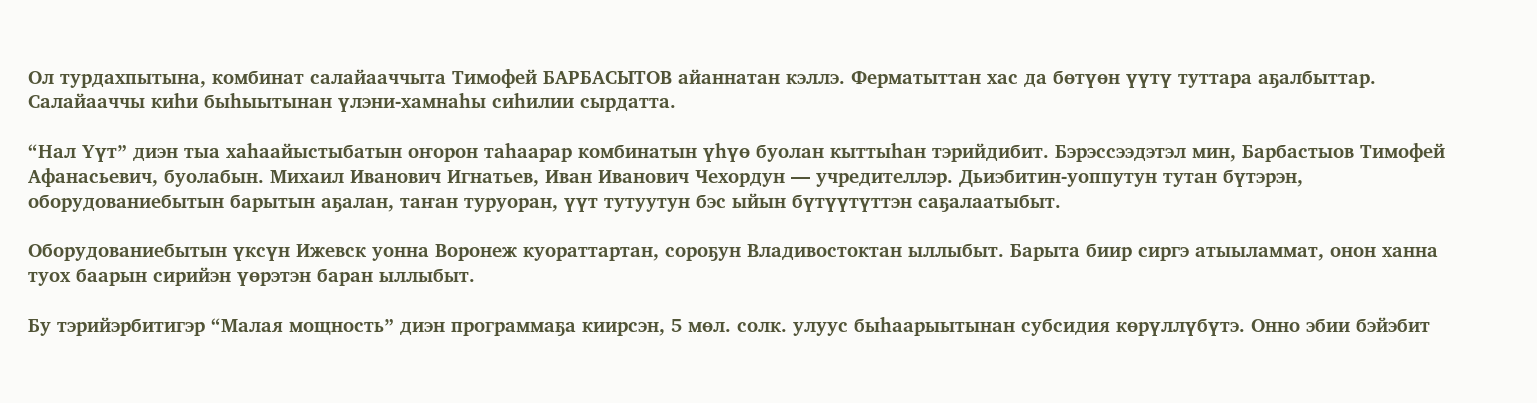Ол турдахпытына, комбинат салайааччыта Тимофей БАРБАСЫТОВ айаннатан кэллэ. Ферматыттан хас да бөтүөн үүтү туттара аҕалбыттар. Салайааччы киһи быһыытынан үлэни-хамнаһы сиһилии сырдатта.

“Нал Үүт” диэн тыа хаһаайыстыбатын оҥорон таһаарар комбинатын үһүө буолан кыттыһан тэрийдибит. Бэрэссээдэтэл мин, Барбастыов Тимофей Афанасьевич, буолабын. Михаил Иванович Игнатьев, Иван Иванович Чехордун — учредителлэр. Дьиэбитин-уоппутун тутан бүтэрэн, оборудованиебытын барытын аҕалан, таҥан туруоран, үүт тутуутун бэс ыйын бүтүүтүттэн саҕалаатыбыт.

Оборудованиебытын үксүн Ижевск уонна Воронеж куораттартан, сороҕун Владивостоктан ыллыбыт. Барыта биир сиргэ атыыламмат, онон ханна туох баарын сирийэн үөрэтэн баран ыллыбыт.

Бу тэрийэрбитигэр “Малая мощность” диэн программаҕа киирсэн, 5 мөл. солк. улуус быһаарыытынан субсидия көрүллүбүтэ. Онно эбии бэйэбит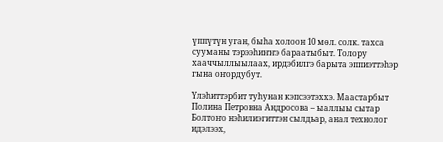үппүтүн уган, быһа холоон 10 мөл. солк. тахса сууманы тэрээһиҥҥэ бараатыбыт. Толору хааччыллыылаах, ирдэбилгэ барыта эппиэттэһэр гына оҥордубут.

Үлэһиттэрбит туһунан кэпсээтэххэ. Маастарбыт Полина Петровна Андросова – ыаллыы сытар Болтоҥо нэһилиэгиттэн сылдьар, анал технолог идэлээх,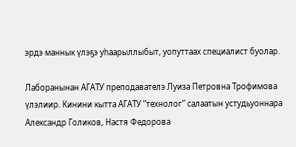эрдэ маннык үлэҕэ уһаарыллыбыт, уопуттаах специалист буолар.

Лаборанынан АГАТУ преподавателэ Луиза Петровна Трофимова үлэлиир. Кинини кытта АГАТУ “технолог” салаатын устудьуоннара Александр Голиков, Настя Федорова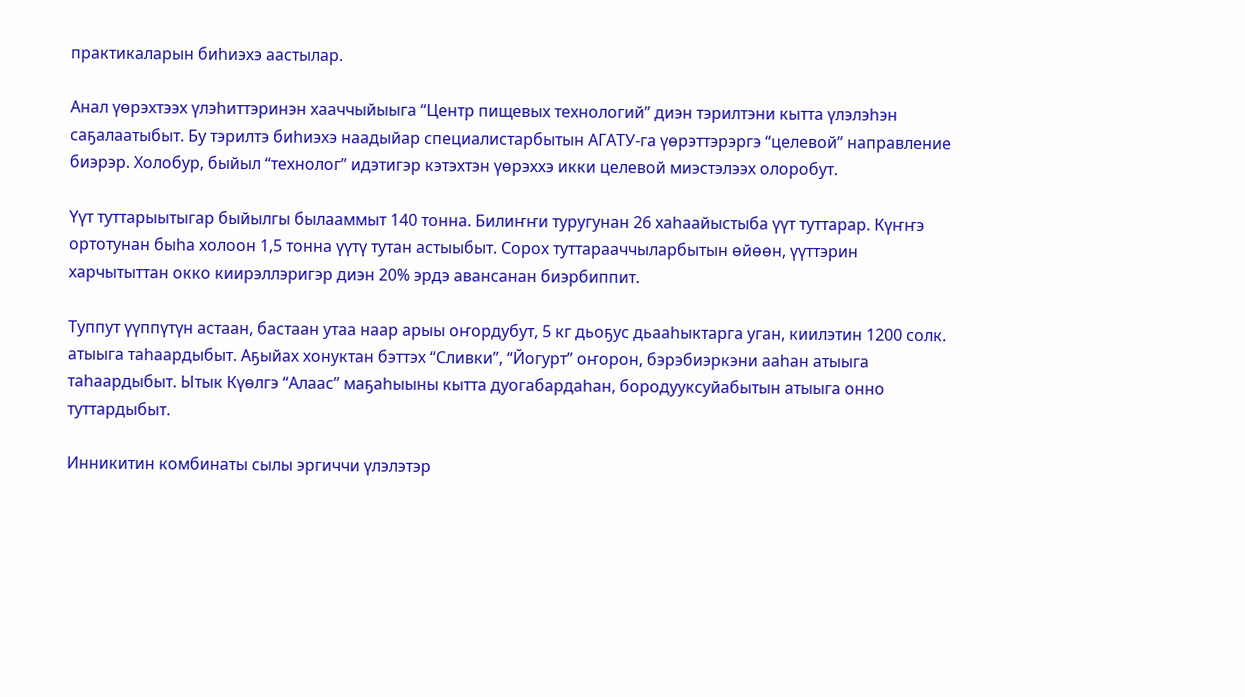практикаларын биһиэхэ аастылар.

Анал үөрэхтээх үлэһиттэринэн хааччыйыыга “Центр пищевых технологий” диэн тэрилтэни кытта үлэлэһэн саҕалаатыбыт. Бу тэрилтэ биһиэхэ наадыйар специалистарбытын АГАТУ-га үөрэттэрэргэ “целевой” направление биэрэр. Холобур, быйыл “технолог” идэтигэр кэтэхтэн үөрэххэ икки целевой миэстэлээх олоробут.

Үүт туттарыытыгар быйылгы былааммыт 140 тонна. Билиҥҥи туругунан 26 хаһаайыстыба үүт туттарар. Күҥҥэ ортотунан быһа холоон 1,5 тонна үүтү тутан астыыбыт. Сорох туттарааччыларбытын өйөөн, үүттэрин харчытыттан окко киирэллэригэр диэн 20% эрдэ авансанан биэрбиппит.

Туппут үүппүтүн астаан, бастаан утаа наар арыы оҥордубут, 5 кг дьоҕус дьааһыктарга уган, киилэтин 1200 солк. атыыга таһаардыбыт. Аҕыйах хонуктан бэттэх “Сливки”, “Йогурт” оҥорон, бэрэбиэркэни ааһан атыыга таһаардыбыт. Ытык Күөлгэ “Алаас” маҕаһыыны кытта дуогабардаһан, бородууксуйабытын атыыга онно туттардыбыт.

Инникитин комбинаты сылы эргиччи үлэлэтэр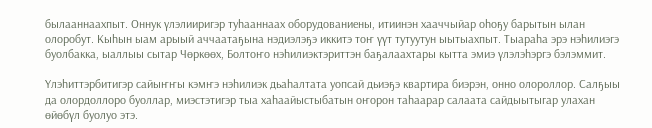былааннаахпыт. Оннук үлэлииригэр туһааннаах оборудованиены, итиинэн хааччыйар оһоҕу барытын ылан олоробут. Кыһын ыам арыый аччаатаҕына нэдиэлэҕэ иккитэ тоҥ үүт тутуутун ыытыахпыт. Тыараһа эрэ нэһилиэгэ буолбакка, ыаллыы сытар Чөркөөх, Болтоҥо нэһилиэктэриттэн баҕалаахтары кытта эмиэ үлэлэһэргэ бэлэммит.

Үлэһиттэрбитигэр сайыҥҥы кэмҥэ нэһилиэк дьаһалтата уопсай дьиэҕэ квартира биэрэн, онно олороллор. Салҕыы да олордоллоро буоллар, миэстэтигэр тыа хаһаайыстыбатын оҥорон таһаарар салаата сайдыытыгар улахан өйөбүл буолуо этэ.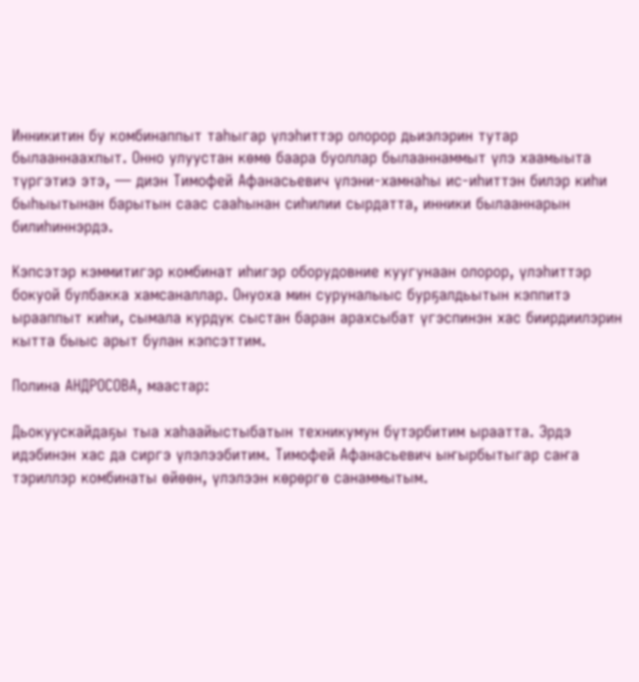Инникитин бу комбинаппыт таһыгар үлэһиттэр олорор дьиэлэрин тутар былааннаахпыт. Онно улуустан көмө баара буоллар былааннаммыт үлэ хаамыыта түргэтиэ этэ, — диэн Тимофей Афанасьевич үлэни-хамнаһы ис-иһиттэн билэр киһи быһыытынан барытын саас сааһынан сиһилии сырдатта, инники былааннарын билиһиннэрдэ.

Кэпсэтэр кэммитигэр комбинат иһигэр оборудовние куугунаан олорор, үлэһиттэр бокуой булбакка хамсаналлар. Онуоха мин суруналыыс бурҕалдьытын кэппитэ ырааппыт киһи, сымала курдук сыстан баран арахсыбат үгэспинэн хас биирдиилэрин кытта быыс арыт булан кэпсэттим.

Полина АНДРОСОВА, маастар:

Дьокуускайдаҕы тыа хаһаайыстыбатын техникумун бүтэрбитим ыраатта. Эрдэ идэбинэн хас да сиргэ үлэлээбитим. Тимофей Афанасьевич ыҥырбытыгар саҥа тэриллэр комбинаты өйөөн, үлэлээн көрөргө санаммытым.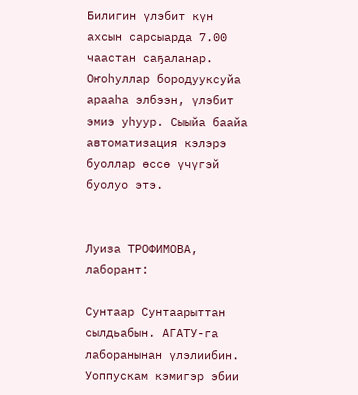Билигин үлэбит күн ахсын сарсыарда 7.00 чаастан саҕаланар. Оҥоһуллар бородууксуйа арааһа элбээн, үлэбит эмиэ уһуур. Сыыйа баайа автоматизация кэлэрэ буоллар өссө үчүгэй буолуо этэ.


Луиза ТРОФИМОВА, лаборант:

Сунтаар Сунтаарыттан сылдьабын. АГАТУ-га лаборанынан үлэлиибин. Уоппускам кэмигэр эбии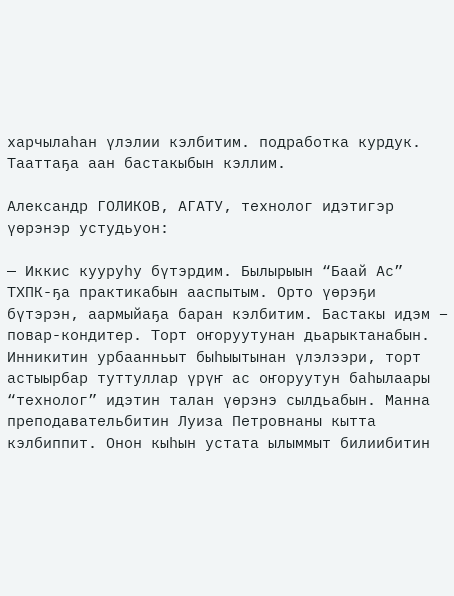харчылаһан үлэлии кэлбитим. подработка курдук. Тааттаҕа аан бастакыбын кэллим.

Александр ГОЛИКОВ, АГАТУ, технолог идэтигэр үөрэнэр устудьуон:

— Иккис кууруһу бүтэрдим. Былырыын “Баай Ас” ТХПК-ҕа практикабын ааспытым. Орто үөрэҕи бүтэрэн, аармыйаҕа баран кэлбитим. Бастакы идэм – повар-кондитер. Торт оҥоруутунан дьарыктанабын. Инникитин урбаанньыт быһыытынан үлэлээри, торт астыырбар туттуллар үрүҥ ас оҥоруутун баһылаары “технолог” идэтин талан үөрэнэ сылдьабын. Манна преподавательбитин Луиза Петровнаны кытта кэлбиппит. Онон кыһын устата ылыммыт билиибитин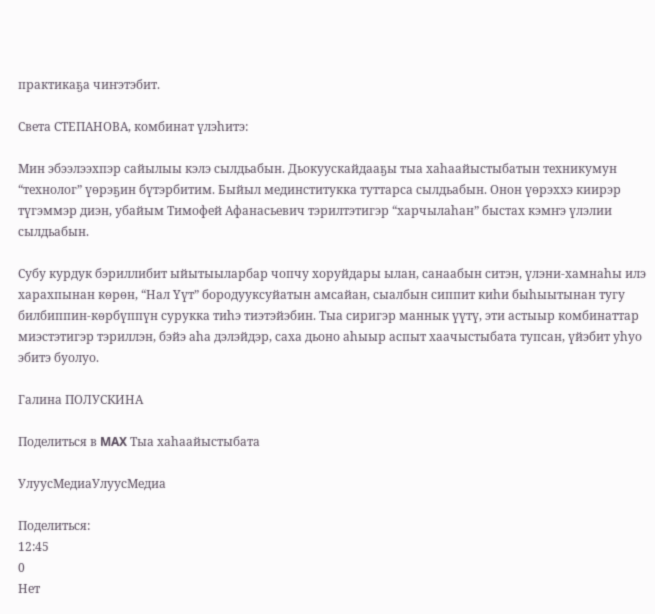практикаҕа чиҥэтэбит.

Света СТЕПАНОВА, комбинат үлэһитэ:

Мин эбээлээхпэр сайылыы кэлэ сылдьабын. Дьокуускайдааҕы тыа хаһаайыстыбатын техникумун “технолог” үөрэҕин бүтэрбитим. Быйыл мединститукка туттарса сылдьабын. Онон үөрэххэ киирэр түгэммэр диэн, убайым Тимофей Афанасьевич тэрилтэтигэр “харчылаһан” быстах кэмҥэ үлэлии сылдьабын.

Субу курдук бэриллибит ыйытыыларбар чопчу хоруйдары ылан, санаабын ситэн, үлэни-хамнаһы илэ харахпынан көрөн, “Нал Үүт” бородууксуйатын амсайан, сыалбын сиппит киһи быһыытынан тугу билбиппин-көрбүппүн сурукка тиһэ тиэтэйэбин. Тыа сиригэр маннык үүтү, эти астыыр комбинаттар миэстэтигэр тэриллэн, бэйэ аһа дэлэйдэр, саха дьоно аһыыр аспыт хаачыстыбата тупсан, үйэбит уһуо эбитэ буолуо.

Галина ПОЛУСКИНА

Поделиться в MAX Тыа хаһаайыстыбата

УлуусМедиаУлуусМедиа

Поделиться:
12:45
0
Нет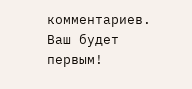комментариев. Ваш будет первым!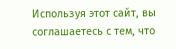Используя этот сайт, вы соглашаетесь с тем, что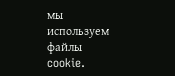мы используем файлы cookie.